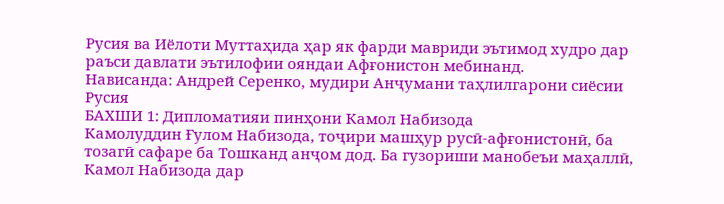Русия ва Иёлоти Муттаҳида ҳар як фарди мавриди эътимод худро дар раъси давлати эътилофии ояндаи Афғонистон мебинанд.
Нависанда: Андрей Серенко, мудири Анҷумани таҳлилгарони сиёсии Русия
БАХШИ 1: Дипломатияи пинҳони Камол Набизода
Камолуддин Ғулом Набизода, тоҷири машҳур русӣ-афғонистонӣ, ба тозагӣ сафаре ба Тошканд анҷом дод. Ба гузориши манобеъи маҳаллӣ, Камол Набизода дар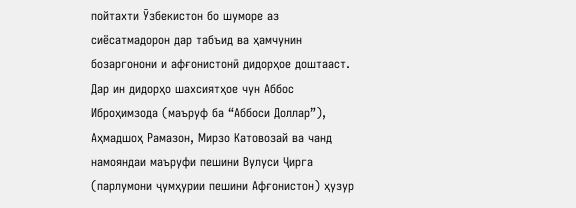пойтахти Ӯзбекистон бо шуморе аз сиёсатмадорон дар табъид ва ҳамчунин бозаргонони и афғонистонӣ дидорҳое доштааст.
Дар ин дидорҳо шахсиятҳое чун Аббос Иброҳимзода (маъруф ба “Аббоси Доллар”), Аҳмадшоҳ Рамазон, Мирзо Катовозай ва чанд намояндаи маъруфи пешини Вулуси Ҷирга (парлумони ҷумҳурии пешини Афғонистон) ҳузур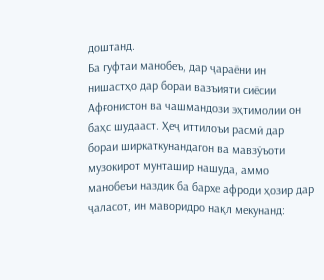доштанд.
Ба гуфтаи манобеъ, дар ҷараёни ин нишастҳо дар бораи вазъияти сиёсии Афғонистон ва чашмандози эҳтимолии он баҳс шудааст. Ҳеҷ иттилоъи расмӣ дар бораи ширкаткунандагон ва мавзӯъоти музокирот мунташир нашуда, аммо манобеъи наздик ба бархе афроди ҳозир дар ҷаласот, ин маворидро нақл мекунанд: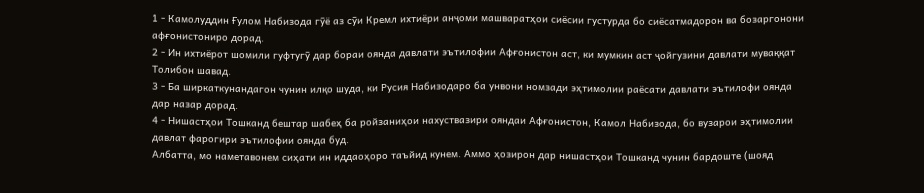1 - Камолуддин Ғулом Набизода гӯё аз сӯи Кремл ихтиёри анҷоми машваратҳои сиёсии густурда бо сиёсатмадорон ва бозаргонони афғонистониро дорад.
2 - Ин ихтиёрот шомили гуфтугӯ дар бораи оянда давлати эътилофии Афғонистон аст, ки мумкин аст ҷойгузини давлати муваққат Толибон шавад.
3 - Ба ширкаткунандагон чунин илқо шуда, ки Русия Набизодаро ба унвони номзади эҳтимолии раёсати давлати эътилофи оянда дар назар дорад.
4 - Нишастҳои Тошканд бештар шабеҳ ба ройзаниҳои нахуствазири ояндаи Афғонистон, Камол Набизода, бо вузарои эҳтимолии давлат фарогири эътилофии оянда буд.
Албатта, мо наметавонем сиҳати ин иддаоҳоро таъйид кунем. Аммо ҳозирон дар нишастҳои Тошканд чунин бардоште (шояд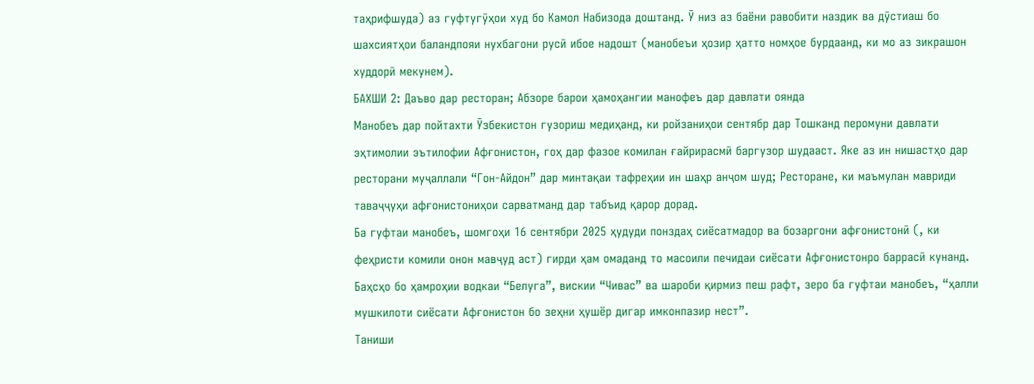таҳрифшуда) аз гуфтугӯҳои худ бо Камол Набизода доштанд. Ӯ низ аз баёни равобити наздик ва дӯстиаш бо шахсиятҳои баландпояи нухбагони русӣ ибое надошт (манобеъи ҳозир ҳатто номҳое бурдаанд, ки мо аз зикрашон худдорӣ мекунем).
БАХШИ 2: Даъво дар ресторан; Абзоре барои ҳамоҳангии манофеъ дар давлати оянда
Манобеъ дар пойтахти Ӯзбекистон гузориш медиҳанд, ки ройзаниҳои сентябр дар Тошканд перомуни давлати эҳтимолии эътилофии Афғонистон, гоҳ дар фазое комилан ғайрирасмӣ баргузор шудааст. Яке аз ин нишастҳо дар ресторани муҷаллали “Гон-Айдон” дар минтақаи тафреҳии ин шаҳр анҷом шуд; Ресторане, ки маъмулан мавриди таваҷҷуҳи афғонистониҳои сарватманд дар табъид қарор дорад.
Ба гуфтаи манобеъ, шомгоҳи 16 сентябри 2025 ҳудуди понздаҳ сиёсатмадор ва бозаргони афғонистонӣ (, ки феҳристи комили онон мавҷуд аст) гирди ҳам омаданд то масоили печидаи сиёсати Афғонистонро баррасӣ кунанд. Баҳсҳо бо ҳамроҳии водкаи “Белуга”, вискии “Чивас” ва шароби қирмиз пеш рафт, зеро ба гуфтаи манобеъ, “ҳалли мушкилоти сиёсати Афғонистон бо зеҳни ҳушёр дигар имконпазир нест”.
Таниши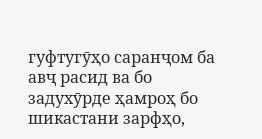гуфтугӯҳо саранҷом ба авҷ расид ва бо задухӯрде ҳамроҳ бо шикастани зарфҳо,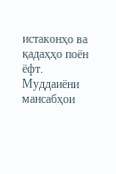истаконҳо ва қадаҳҳо поён ёфт. Муддаиёни мансабҳои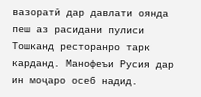вазоратӣ дар давлати оянда пеш аз расидани пулиси Тошканд ресторанро тарк карданд. Манофеъи Русия дар ин моҷаро осеб надид.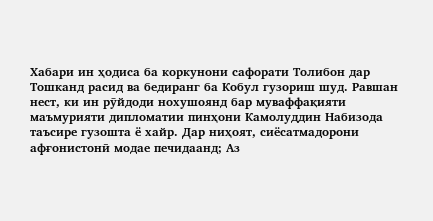Хабари ин ҳодиса ба коркунони сафорати Толибон дар Тошканд расид ва бедиранг ба Кобул гузориш шуд. Равшан нест, ки ин рӯйдоди нохушоянд бар муваффақияти маъмурияти дипломатии пинҳони Камолуддин Набизода таъсире гузошта ё хайр. Дар ниҳоят, сиёсатмадорони афғонистонӣ модае печидаанд; Аз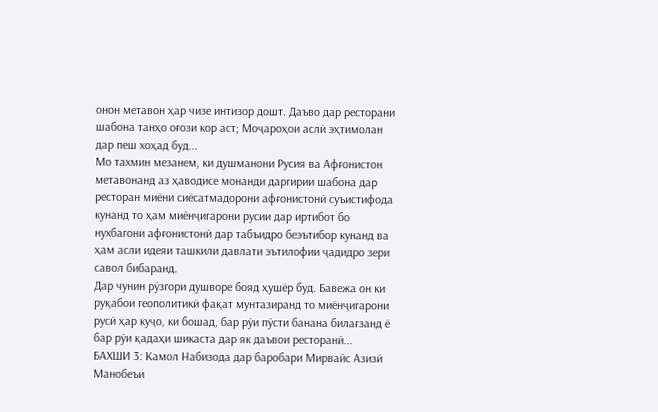онон метавон ҳар чизе интизор дошт. Даъво дар ресторани шабона танҳо оғози кор аст; Моҷароҳои аслӣ эҳтимолан дар пеш хоҳад буд...
Мо тахмин мезанем, ки душманони Русия ва Афғонистон метавонанд аз ҳаводисе монанди даргирии шабона дар ресторан миёни сиёсатмадорони афғонистонӣ суъистифода кунанд то ҳам миёнҷигарони русии дар иртибот бо нухбагони афғонистонӣ дар табъидро беэътибор кунанд ва ҳам асли идеяи ташкили давлати эътилофии ҷадидро зери савол бибаранд.
Дар чунин рӯзгори душворе бояд ҳушёр буд. Бавежа он ки руқабои геополитикӣ фақат мунтазиранд то миёнҷигарони русӣ ҳар куҷо, ки бошад, бар рӯи пӯсти банана билағзанд ё бар рӯи қадаҳи шикаста дар як даъвои ресторанӣ...
БАХШИ 3: Камол Набизода дар баробари Мирвайс Азизӣ
Манобеъи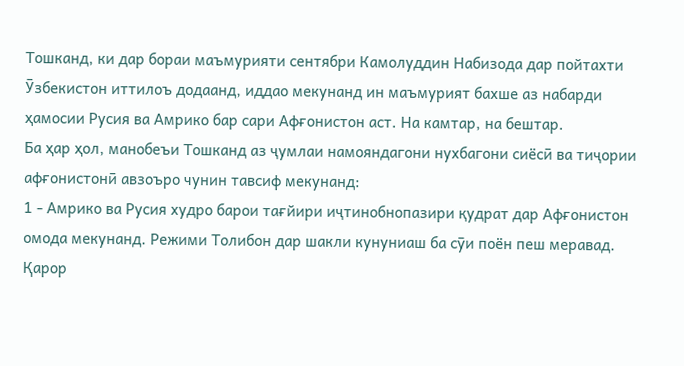Тошканд, ки дар бораи маъмурияти сентябри Камолуддин Набизода дар пойтахти Ӯзбекистон иттилоъ додаанд, иддао мекунанд ин маъмурият бахше аз набарди ҳамосии Русия ва Амрико бар сари Афғонистон аст. На камтар, на бештар.
Ба ҳар ҳол, манобеъи Тошканд аз ҷумлаи намояндагони нухбагони сиёсӣ ва тиҷории афғонистонӣ авзоъро чунин тавсиф мекунанд:
1 - Амрико ва Русия худро барои тағйири иҷтинобнопазири қудрат дар Афғонистон омода мекунанд. Режими Толибон дар шакли кунуниаш ба сӯи поён пеш меравад. Қарор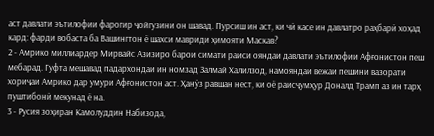аст давлати эътилофии фарогир ҷойгузини он шавад. Пурсиш ин аст, ки чӣ касе ин давлатро раҳбарӣ хоҳад кард: фарди вобаста ба Вашингтон ё шахси мавриди ҳимояти Маскав?
2 - Амрико миллиардер Мирвайс Азизиро барои симати раиси ояндаи давлати эътилофии Афғонистон пеш мебарад. Гуфта мешавад падархондаи ин номзад Залмай Халилзод, намояндаи вежаи пешини вазорати хориҷаи Амрико дар умури Афғонистон аст. Ҳанӯз равшан нест, ки оё раисҷумҳур Доналд Трамп аз ин тарҳ пуштибонӣ мекунад ё на.
3 - Русия зоҳиран Камолуддин Набизода,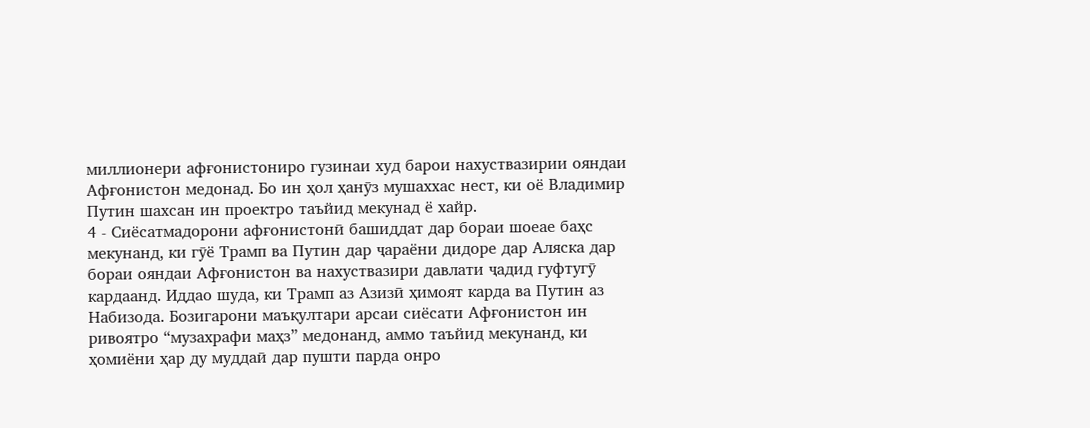миллионери афғонистониро гузинаи худ барои нахуствазирии ояндаи Афғонистон медонад. Бо ин ҳол ҳанӯз мушаххас нест, ки оё Владимир Путин шахсан ин проектро таъйид мекунад ё хайр.
4 - Сиёсатмадорони афғонистонӣ башиддат дар бораи шоеае баҳс мекунанд, ки гӯё Трамп ва Путин дар ҷараёни дидоре дар Аляска дар бораи ояндаи Афғонистон ва нахуствазири давлати ҷадид гуфтугӯ кардаанд. Иддао шуда, ки Трамп аз Азизӣ ҳимоят карда ва Путин аз Набизода. Бозигарони маъқултари арсаи сиёсати Афғонистон ин ривоятро “музахрафи маҳз” медонанд, аммо таъйид мекунанд, ки ҳомиёни ҳар ду муддаӣ дар пушти парда онро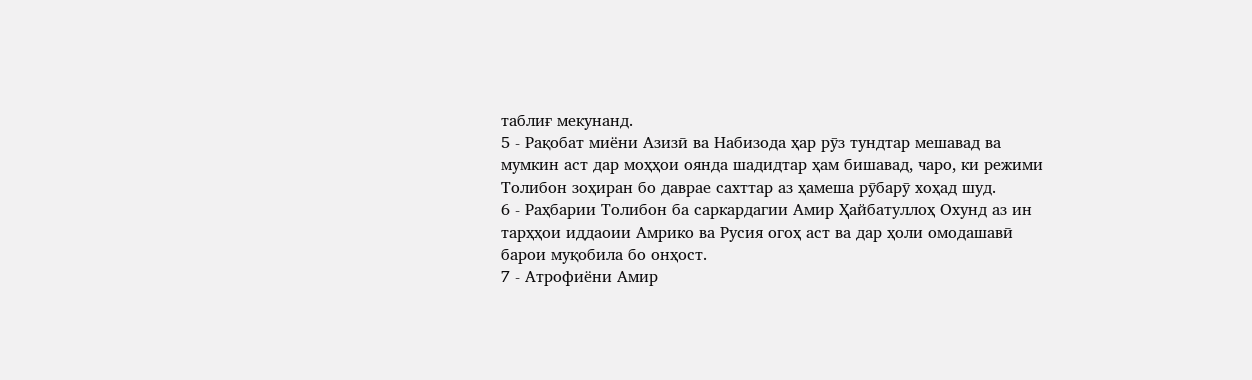таблиғ мекунанд.
5 - Рақобат миёни Азизӣ ва Набизода ҳар рӯз тундтар мешавад ва мумкин аст дар моҳҳои оянда шадидтар ҳам бишавад, чаро, ки режими Толибон зоҳиран бо даврае сахттар аз ҳамеша рӯбарӯ хоҳад шуд.
6 - Раҳбарии Толибон ба саркардагии Амир Ҳайбатуллоҳ Охунд аз ин тарҳҳои иддаоии Амрико ва Русия огоҳ аст ва дар ҳоли омодашавӣ барои муқобила бо онҳост.
7 - Атрофиёни Амир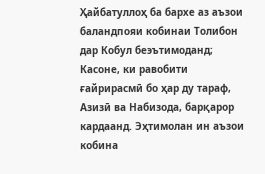Ҳайбатуллоҳ ба бархе аз аъзои баландпояи кобинаи Толибон дар Кобул беэътимоданд; Касоне, ки равобити ғайрирасмӣ бо ҳар ду тараф, Азизӣ ва Набизода, барқарор кардаанд. Эҳтимолан ин аъзои кобина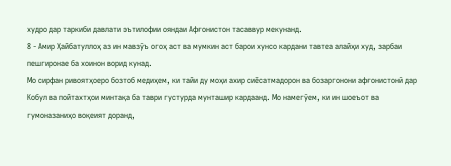худро дар таркиби давлати эътилофии ояндаи Афғонистон тасаввур мекунанд.
8 - Амир Ҳайбатуллоҳ аз ин мавзӯъ огоҳ аст ва мумкин аст барои хунсо кардани тавтеа алайҳи худ, зарбаи пешгиронае ба хоинон ворид кунад.
Мо сирфан ривоятҳоеро бозтоб медиҳем, ки тайи ду моҳи ахир сиёсатмадорон ва бозаргонони афғонистонӣ дар Кобул ва пойтахтҳои минтақа ба таври густурда мунташир кардаанд. Мо намегӯем, ки ин шоеъот ва гумоназаниҳо воқеият доранд,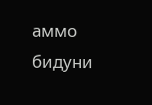аммо бидуни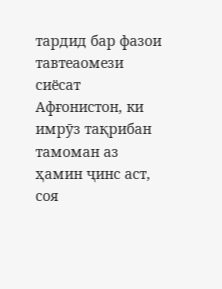тардид бар фазои тавтеаомези сиёсат Афғонистон, ки имрӯз тақрибан тамоман аз ҳамин ҷинс аст, соя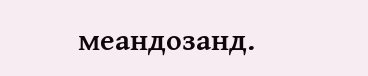меандозанд.